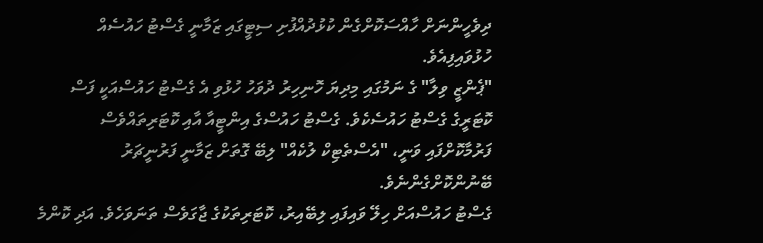ދިވެހީންނަށް ހާއްސަކޮށްގެން ކުޅުދުއްފުށި ސިޓީގައި ޒަމާނީ ގެސްޓު ހައުސެއް ހުޅުވައިފިއެވެ.
"ޕެންޒީ ވިލާ" ގެ ނަމުގައި މިދިޔަ ހޮނިހިރު ދުވަހު ހުޅުވި އެ ގެސްޓު ހައުސްއަކީ ފަސް ކޮޓަރީގެ ގެސްޓު ހައުސެކެވެ. ގެސްޓު ހައުސްގެ އިންޓީއާ އާއި ކޮޓަރިތައްވެސް ފަރުމާކޮށްފައި ވަނީ، "އެސްތެޓިކް ލުކެއް" ލިބޭ ގޮތަށް ޒަމާނީ ފަރުނީޗަރު ބޭނުންކޮށްގެންނެވެ.
ގެސްޓު ހައުސްއަށް ހިލޭ ވައިފައި ލިބޭއިރު، ކޮޓަރިތަކުގެ ޖާގަވެސް ތަނަވަހެވެ. އަދި ކޮންމެ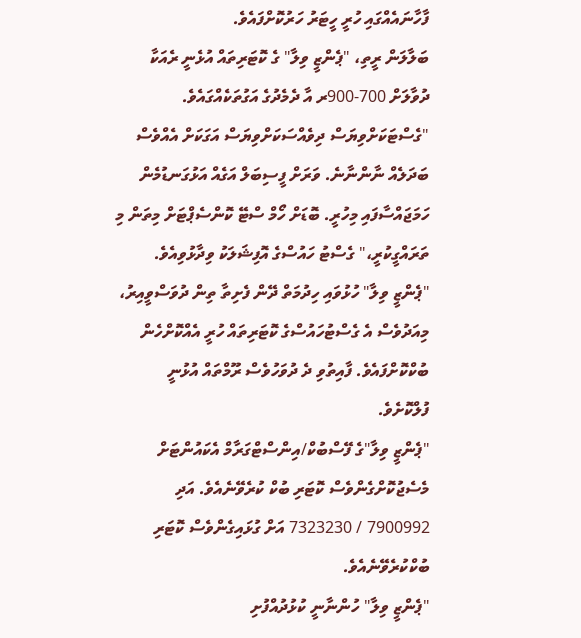ފާހާނައެއްގައި ހުރީ ހީޓަރު ހަރުކޮށްފައެވެ.
ބަލާލަން ރީތި، "ޕެންޒީ ވިލާ" ގެ ކޮޓަރިތައް އުޅެނީ ރެއަކާ ދުވާލަށް 700-900ރ އާ ދެމެދުގެ އަގުތަކެއްގައެވެ.
"ގެސްޓަކަށްވިޔަސް ދިވެއްސަކަށްވިޔަސް އަގަކަށް އެއްވެސް ބަދަލެއް ނާންނާނެ. ވަރަށް ފީސިބަލް އަގެއް އަޅުގަނޑުމެން ހަމަޖައްސާފައި މިހުރީ. ބޮޑަށް ހޯމް ސްޓޭ ކޮންސެޕްޓަށް މިތަން މި ތަރައްގީކުރީ،" ގެސްޓު ހައުސްގެ އޮފިޝަލަކު ވިދާޅުވިއެވެ.
"ޕެންޒީ ވިލާ" ހުޅުވައި ހިދުމަތް ދޭން ފެށިތާ ތިން ދުވަސްވީއިރު، މިއަދުވެސް އެ ގެސްޓުހައުސްގެ ކޮޓަރިތައް ހުރީ އެއްކޮށްހެން ބުކްކޮށްފައެވެ. ފާއިތުވި ދެ ދުވަހުވެސް ރޫމްތައް އުޅުނީ ފުލްކޮށެވެ.
"ޕެންޒީ ވިލާ"ގެ ފޭސްބުކް/އިންސްޓްގަރާމް އެކައުންޓަށް މެސެޖުކޮށްގެންވެސް ކޮޓަރި ބުކް ކުރެވޭނެއެވެ. އަދި 7900992 / 7323230 އަށް ގުޅައިގެންވެސް ކޮޓަރި ބުކްކުރެވޭނެއެވެ.
"ޕެންޒީ ވިލާ" ހުންނާނީ ކުޅުދުއްފުށި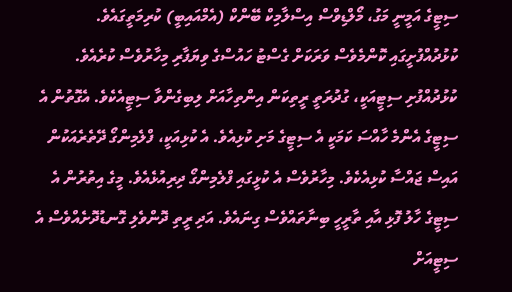ސިޓީގެ އަމީނީ މަގު، މޯލްޑިވްސް އިސްލާމިކް ބޭންކް (އެމްއައިބީ) ކުރިމަތީގައެވެ.
ކުޅުދުއްފުށީގައި ކޮންމެވެސް ވަރަކަށް ގެސްޓު ހައުސްގެ ވިޔަފާރި މިހާރުވެސް ކުރެއެވެ.
ކުޅުދުއްފުށި ސިޓީއަކީ، ގުދުރަތީ ރީތިކަން އިންތިހާއަށް ލިބިގެންވާ ސިޓީއެކެވެ. އެގޮތުން އެ ސިޓީގެ އެންމެ ހާއްސަ ކަމަކީ އެ ސިޓީގެ މަށި ކުޅިއެވެ. އެ ކުޅިއަކީ، ފްލެމިންގޯ ދޭތެރެއަކުން އައިސް ޖައްސާ ކުޅިއެކެވެ. މިހާރުވެސް އެ ކުޅީގައި ފްލެމިންގޯ ދިރިއުޅެއެވެ. މީގެ އިތުރުން އެ ސިޓީގެ ހާލު ފޮޅި އާއި ތާރީހީ ބިނާތައްވެސް ގިނައެވެ. އަދި ރީތި ދޮންވެލި ގޮނޑުދޮށެއްވެސް އެ ސިޓީއަށް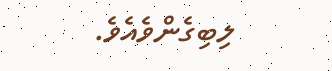ލިބިގެންވެއެވެ.